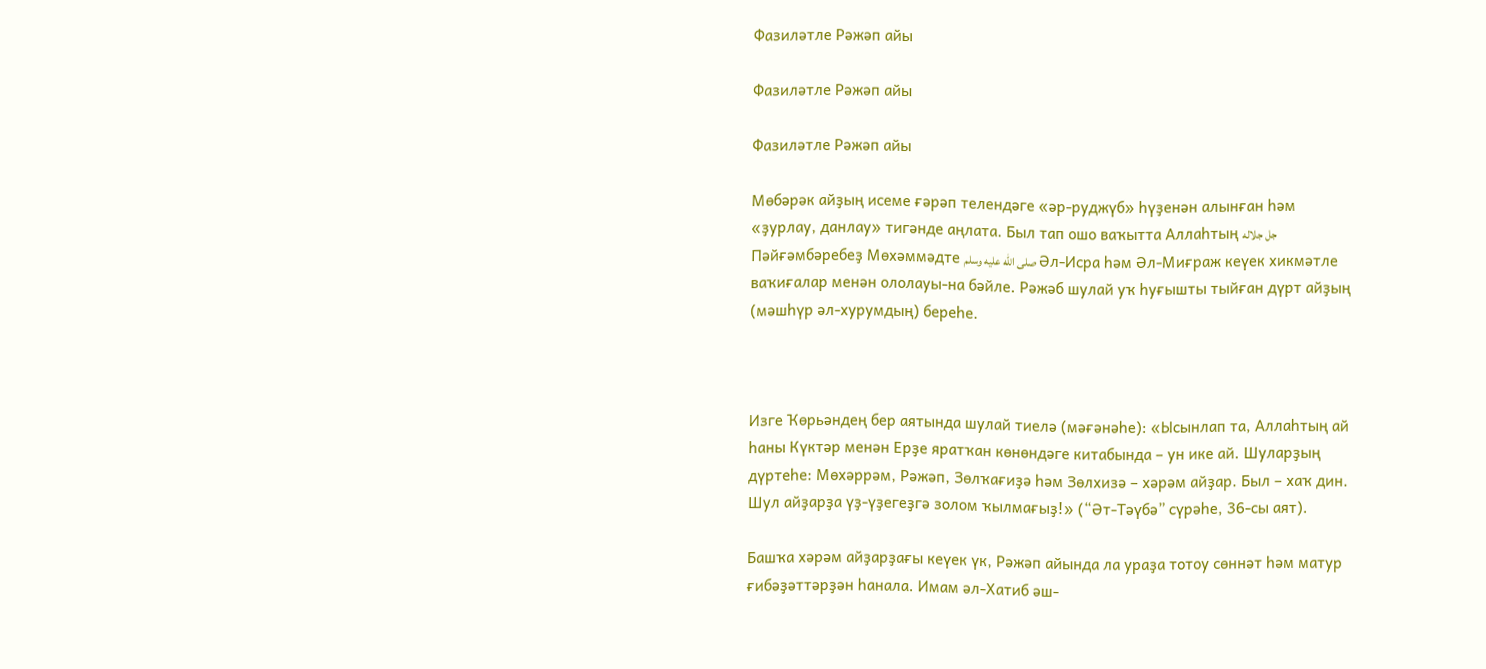Фазиләтле Рәжәп айы

Фазиләтле Рәжәп айы

Фазиләтле Рәжәп айы

Мөбәрәк айҙың исеме ғәрәп телендәге «әр-руджүб» һүҙенән алынған һәм «ҙурлау, данлау» тигәнде аңлата. Был тап ошо ваҡытта Аллаһтың جل جلاله  Пәйғәмбәребеҙ Мөхәммәдте صلى الله عليه وسلم Әл-Исра һәм Әл-Миғраж кеүек хикмәтле ваҡиғалар менән ололауы-на бәйле. Рәжәб шулай уҡ һуғышты тыйған дүрт айҙың (мәшһүр әл-хурумдың) береһе.



Изге Ҡөрьәндең бер аятында шулай тиелә (мәғәнәһе): «Ысынлап та, Аллаһтың ай һаны Күктәр менән Ерҙе яратҡан көнөндәге китабында – ун ике ай. Шуларҙың дүртеһе: Мөхәррәм, Рәжәп, Зөлҡағиҙә һәм Зөлхизә – хәрәм айҙар. Был – хаҡ дин. Шул айҙарҙа үҙ-үҙегеҙгә золом ҡылмағыҙ!» (“Әт-Тәүбә” сүрәһе, 36-сы аят).

Башҡа хәрәм айҙарҙағы кеүек үк, Рәжәп айында ла ураҙа тотоу сөннәт һәм матур ғибәҙәттәрҙән һанала. Имам әл-Хатиб әш-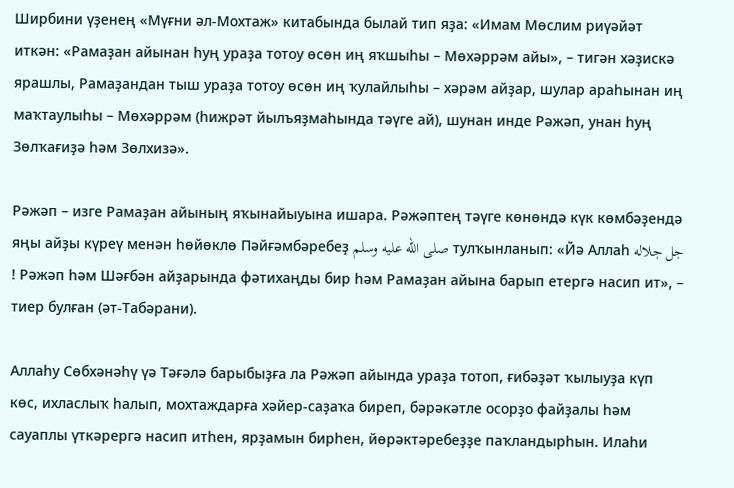Ширбини үҙенең «Мүғни әл-Мохтаж» китабында былай тип яҙа: «Имам Мөслим риүәйәт иткән: «Рамаҙан айынан һуң ураҙа тотоу өсөн иң яҡшыһы – Мөхәррәм айы», – тигән хәҙискә ярашлы, Рамаҙандан тыш ураҙа тотоу өсөн иң ҡулайлыһы – хәрәм айҙар, шулар араһынан иң маҡтаулыһы – Мөхәррәм (һижрәт йылъяҙмаһында тәүге ай), шунан инде Рәжәп, унан һуң Зөлҡағиҙә һәм Зөлхизә».

Рәжәп – изге Рамаҙан айының яҡынайыуына ишара. Рәжәптең тәүге көнөндә күк көмбәҙендә яңы айҙы күреү менән һөйөклө Пәйғәмбәребеҙ صلى الله عليه وسلم тулҡынланып: «Йә Аллаһ جل جلاله ! Рәжәп һәм Шәғбән айҙарында фәтихаңды бир һәм Рамаҙан айына барып етергә насип ит», – тиер булған (әт-Табәрани).

Аллаһу Сөбхәнәһү үә Тәғәлә барыбыҙға ла Рәжәп айында ураҙа тотоп, ғибәҙәт ҡылыуҙа күп көс, ихласлыҡ һалып, мохтаждарға хәйер-саҙаҡа биреп, бәрәкәтле осорҙо файҙалы һәм сауаплы үткәрергә насип итһен, ярҙамын бирһен, йөрәктәребеҙҙе паҡландырһын. Илаһи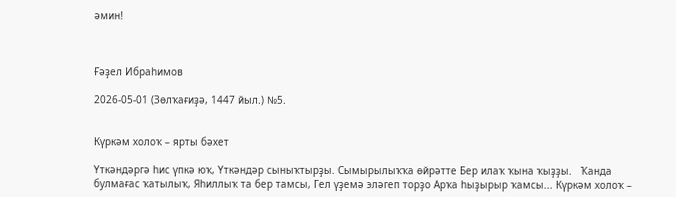әмин!



Ғәҙел Ибраһимов

2026-05-01 (Зөлҡағиҙә, 1447 йыл.) №5.


Күркәм холоҡ – ярты бәхет

Үткәндәргә һис үпкә юҡ, Үткәндәр сыныҡтырҙы. Сымырылыҡҡа өйрәтте Бер илаҡ ҡына ҡыҙҙы.   Ҡанда булмағас ҡатылыҡ, Яһиллыҡ та бер тамсы, Гел үҙемә эләгеп торҙо Арҡа һыҙырыр ҡамсы... Күркәм холоҡ –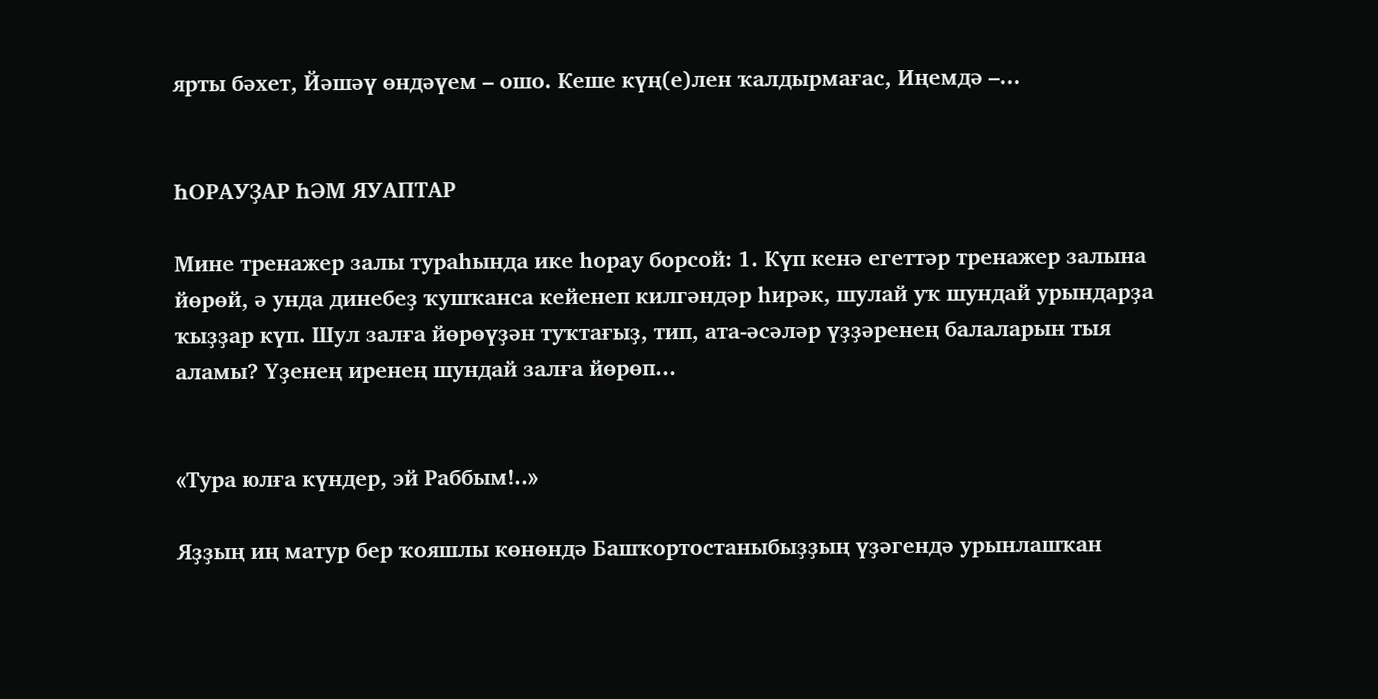ярты бәхет, Йәшәү өндәүем – ошо. Кеше күң(е)лен ҡалдырмағас, Иңемдә –...


ҺОРАУҘАР ҺӘМ ЯУАПТАР

Мине тренажер залы тураһында ике һорау борсой: 1. Күп кенә егеттәр тренажер залына йөрөй, ә унда динебеҙ ҡушҡанса кейенеп килгәндәр һирәк, шулай уҡ шундай урындарҙа ҡыҙҙар күп. Шул залға йөрөүҙән туҡтағыҙ, тип, ата-әсәләр үҙҙәренең балаларын тыя аламы? Үҙенең иренең шундай залға йөрөп...


«Тура юлға күндер, эй Раббым!..»

Яҙҙың иң матур бер ҡояшлы көнөндә Башҡортостаныбыҙҙың үҙәгендә урынлашҡан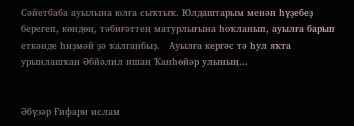Сәйетбаба ауылына юлға сыҡтыҡ. Юлдаштарым менән һүҙебеҙ берегеп, көндөң, тәбиғәттең матурлығына һоҡланып, ауылға барып еткәнде һиҙмәй ҙә ҡалғанбыҙ.   Ауылға кергәс тә һул яҡта урынлашҡан Әбйәлил ишан Ҡанһөйәр улының...


Әбүзәр Ғифари ислам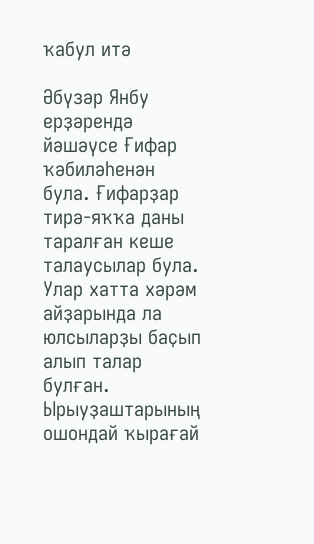ҡабул итә

Әбүзәр Янбу ерҙәрендә йәшәүсе Ғифар ҡәбиләһенән була. Ғифарҙар тирә-яҡҡа даны таралған кеше талаусылар була. Улар хатта хәрәм айҙарында ла юлсыларҙы баҫып алып талар булған. Ырыуҙаштарының ошондай ҡырағай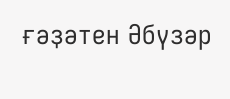ғәҙәтен Әбүзәр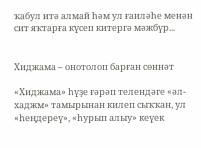ҡабул итә алмай һәм ул ғаиләһе менән сит яҡтарға күсеп китергә мәжбүр...


Хиджама – онотолоп барған сөннәт

«Хиджама» һүҙе ғәрәп телендәге «әл-хаджм» тамырынан килеп сыҡҡан, ул «һеңдереү», «һурып алыу» кеүек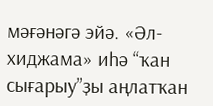мәғәнәгә эйә. «Әл-хиджама» иһә “ҡан сығарыу”ҙы аңлатҡан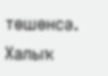төшөнсә. Халыҡ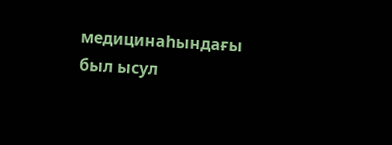медицинаһындағы был ысул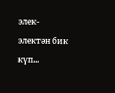элек-электән бик күп...